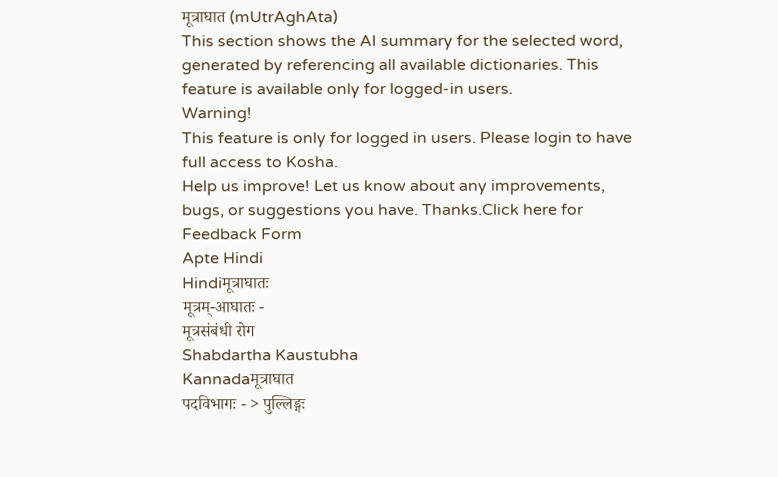मूत्राघात (mUtrAghAta)
This section shows the AI summary for the selected word, generated by referencing all available dictionaries. This feature is available only for logged-in users.
Warning!
This feature is only for logged in users. Please login to have full access to Kosha.
Help us improve! Let us know about any improvements, bugs, or suggestions you have. Thanks.Click here for Feedback Form
Apte Hindi
Hindiमूत्राघातः
मूत्रम्-आघातः -
मूत्रसंबंधी रोग
Shabdartha Kaustubha
Kannadaमूत्राघात
पदविभागः - > पुल्लिङ्गः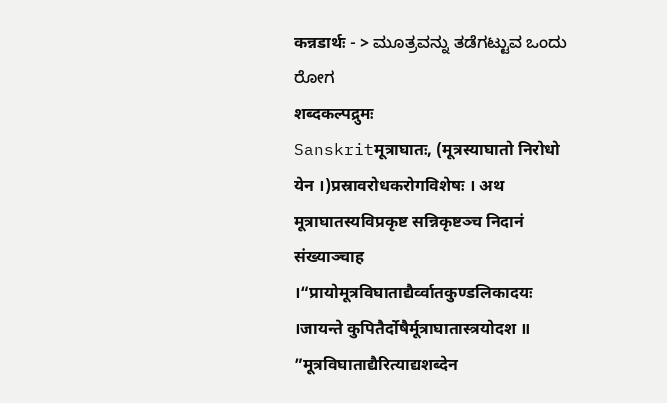कन्नडार्थः - > ಮೂತ್ರವನ್ನು ತಡೆಗಟ್ಟುವ ಒಂದು ರೋಗ
शब्दकल्पद्रुमः
Sanskritमूत्राघातः, (मूत्रस्याघातो निरोधो येन ।)प्रस्रावरोधकरोगविशेषः । अथ मूत्राघातस्यविप्रकृष्ट सन्निकृष्टञ्च निदानं संख्याञ्चाह ।“प्रायोमूत्रविघाताद्यैर्व्वातकुण्डलिकादयः ।जायन्ते कुपितैर्दोषैर्मूत्राघातास्त्रयोदश ॥
”मूत्रविघाताद्यैरित्याद्यशब्देन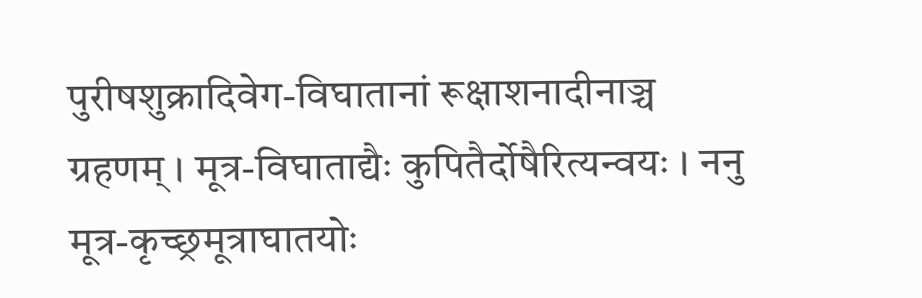पुरीषशुक्रादिवेग-विघातानां रूक्षाशनादीनाञ्च ग्रहणम् । मूत्र-विघाताद्यैः कुपितैर्दोषैरित्यन्वयः । ननु मूत्र-कृच्छ्रमूत्राघातयोः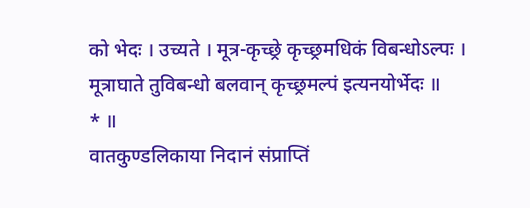को भेदः । उच्यते । मूत्र-कृच्छ्रे कृच्छ्रमधिकं विबन्धोऽल्पः । मूत्राघाते तुविबन्धो बलवान् कृच्छ्रमल्पं इत्यनयोर्भेदः ॥
* ॥
वातकुण्डलिकाया निदानं संप्राप्तिं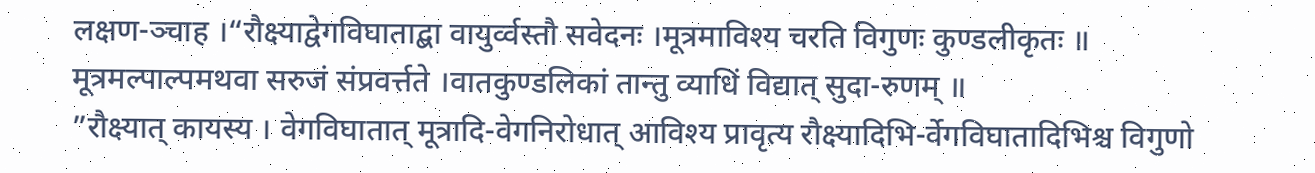लक्षण-ञ्चाह ।“रौक्ष्याद्वेगविघाताद्बा वायुर्व्वस्तौ सवेदनः ।मूत्रमाविश्य चरति विगुणः कुण्डलीकृतः ॥
मूत्रमल्पाल्पमथवा सरुजं संप्रवर्त्तते ।वातकुण्डलिकां तान्तु व्याधिं विद्यात् सुदा-रुणम् ॥
”रौक्ष्यात् कायस्य । वेगविघातात् मूत्रादि-वेगनिरोधात् आविश्य प्रावृत्य रौक्ष्यादिभि-र्वेगविघातादिभिश्च विगुणो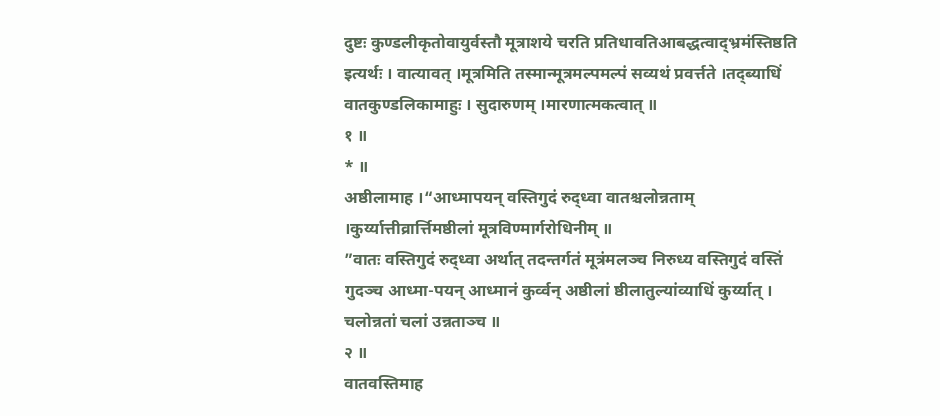दुष्टः कुण्डलीकृतोवायुर्वस्तौ मूत्राशये चरति प्रतिधावतिआबद्धत्वाद्भ्रमंस्तिष्ठति इत्यर्थः । वात्यावत् ।मूत्रमिति तस्मान्मूत्रमल्पमल्पं सव्यथं प्रवर्त्तते ।तद्ब्याधिं वातकुण्डलिकामाहुः । सुदारुणम् ।मारणात्मकत्वात् ॥
१ ॥
* ॥
अष्ठीलामाह ।“आध्मापयन् वस्तिगुदं रुद्ध्वा वातश्चलोन्नताम् ।कुर्य्यात्तीव्रार्त्तिमष्ठीलां मूत्रविण्मार्गरोधिनीम् ॥
”वातः वस्तिगुदं रुद्ध्वा अर्थात् तदन्तर्गतं मूत्रंमलञ्च निरुध्य वस्तिगुदं वस्तिं गुदञ्च आध्मा-पयन् आध्मानं कुर्व्वन् अष्ठीलां ष्ठीलातुल्यांव्याधिं कुर्य्यात् । चलोन्नतां चलां उन्नताञ्च ॥
२ ॥
वातवस्तिमाह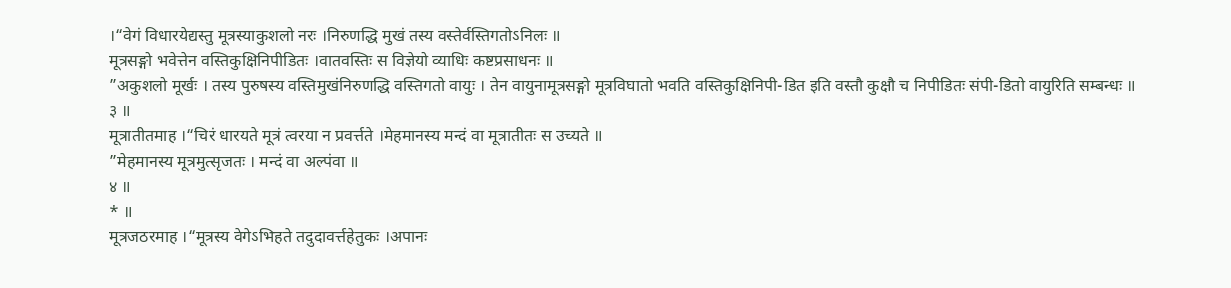।“वेगं विधारयेद्यस्तु मूत्रस्याकुशलो नरः ।निरुणद्धि मुखं तस्य वस्तेर्वस्तिगतोऽनिलः ॥
मूत्रसङ्गो भवेत्तेन वस्तिकुक्षिनिपीडितः ।वातवस्तिः स विज्ञेयो व्याधिः कष्टप्रसाधनः ॥
”अकुशलो मूर्खः । तस्य पुरुषस्य वस्तिमुखंनिरुणद्धि वस्तिगतो वायुः । तेन वायुनामूत्रसङ्गो मूत्रविघातो भवति वस्तिकुक्षिनिपी-डित इति वस्तौ कुक्षौ च निपीडितः संपी-डितो वायुरिति सम्बन्धः ॥
३ ॥
मूत्रातीतमाह ।“चिरं धारयते मूत्रं त्वरया न प्रवर्त्तते ।मेहमानस्य मन्दं वा मूत्रातीतः स उच्यते ॥
”मेहमानस्य मूत्रमुत्सृजतः । मन्दं वा अल्पंवा ॥
४ ॥
* ॥
मूत्रजठरमाह ।“मूत्रस्य वेगेऽभिहते तदुदावर्त्तहेतुकः ।अपानः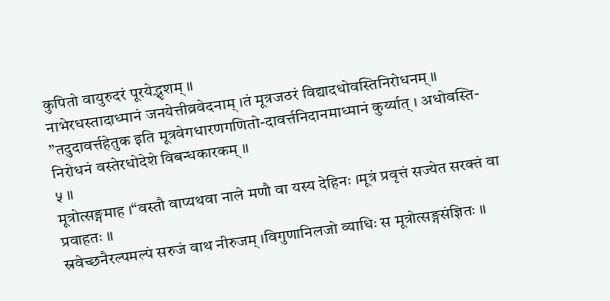कुपितो वायुरुदरं पूरयेद्भृशम् ॥
नाभेरधस्तादाध्मानं जनयेत्तीव्रवेदनाम् ।तं मूत्रजठरं विद्यादधोवस्तिनिरोधनम् ॥
”तदुदावर्त्तहेतुक इति मूत्रवेगधारणगणितो-दावर्त्तनिदानमाध्मानं कुर्य्यात् । अधोवस्ति-निरोधनं वस्तेरधोदेशे विबन्धकारकम् ॥
५ ॥
मूत्रोत्सङ्गमाह ।“वस्तौ वाप्यथवा नाले मणौ वा यस्य देहिनः ।मूत्रं प्रवृत्तं सज्येत सरक्तं वा प्रवाहतः ॥
स्रवेच्छनैरल्पमल्पं सरुजं वाथ नीरुजम् ।विगुणानिलजो व्याधिः स मूत्रोत्सङ्गसंज्ञितः ॥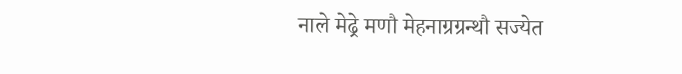नाले मेढ्रे मणौ मेहनाग्रग्रन्थौ सज्येत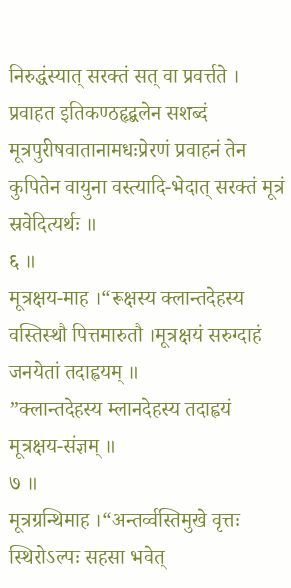निरुद्धंस्यात् सरक्तं सत् वा प्रवर्त्तते । प्रवाहत इतिकण्ठहृद्बलेन सशब्दं मूत्रपुरीषवातानामधःप्रेरणं प्रवाहनं तेन कुपितेन वायुना वस्त्यादि-भेदात् सरक्तं मूत्रं स्रवेदित्यर्थः ॥
६ ॥
मूत्रक्षय-माह ।“रूक्षस्य क्लान्तदेहस्य वस्तिस्थौ पित्तमारुतौ ।मूत्रक्षयं सरुग्दाहं जनयेतां तदाह्वयम् ॥
”क्लान्तदेहस्य म्लानदेहस्य तदाह्वयं मूत्रक्षय-संज्ञम् ॥
७ ॥
मूत्रग्रन्थिमाह ।“अन्तर्व्वस्तिमुखे वृत्तः स्थिरोऽल्पः सहसा भवेत्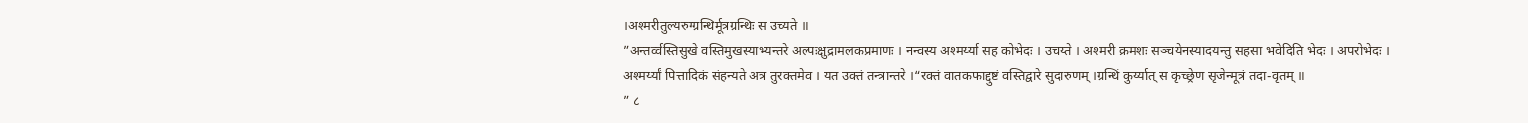।अश्मरीतुल्यरुग्ग्रन्थिर्मूत्रग्रन्थिः स उच्यते ॥
”अन्तर्व्वस्तिसुखे वस्तिमुखस्याभ्यन्तरे अल्पःक्षुद्रामलकप्रमाणः । नन्वस्य अश्मर्य्या सह कोभेदः । उचय्ते । अश्मरी क्रमशः सञ्चयेनस्यादयन्तु सहसा भवेदिति भेदः । अपरोभेदः । अश्मर्य्यां पित्तादिकं संहन्यते अत्र तुरक्तमेव । यत उक्तं तन्त्रान्तरे ।“रक्तं वातकफाद्दुष्टं वस्तिद्वारे सुदारुणम् ।ग्रन्थिं कुर्य्यात् स कृच्छ्रेण सृजेन्मूत्रं तदा-वृतम् ॥
” ८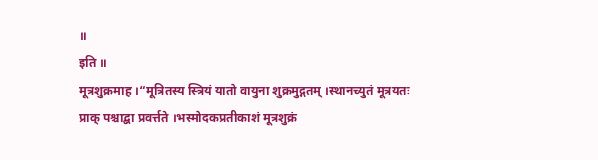॥
इति ॥
मूत्रशुक्रमाह ।“मूत्रितस्य स्त्रियं यातो वायुना शुक्रमुद्गतम् ।स्थानच्युतं मूत्रयतः प्राक् पश्चाद्बा प्रवर्त्तते ।भस्मोदकप्रतीकाशं मूत्रशुक्रं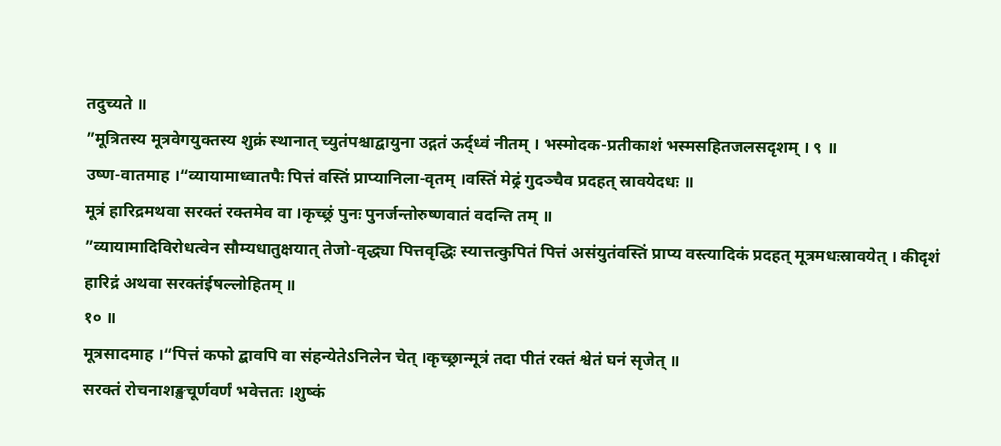तदुच्यते ॥
”मूत्रितस्य मूत्रवेगयुक्तस्य शुक्रं स्थानात् च्युतंपश्चाद्वायुना उद्गतं ऊर्द्ध्वं नीतम् । भस्मोदक-प्रतीकाशं भस्मसहितजलसदृशम् । ९ ॥
उष्ण-वातमाह ।“व्यायामाध्वातपैः पित्तं वस्तिं प्राप्यानिला-वृतम् ।वस्तिं मेढ्रं गुदञ्चैव प्रदहत् स्रावयेदधः ॥
मूत्रं हारिद्रमथवा सरक्तं रक्तमेव वा ।कृच्छ्रं पुनः पुनर्जन्तोरुष्णवातं वदन्ति तम् ॥
”व्यायामादिविरोधत्वेन सौम्यधातुक्षयात् तेजो-वृद्ध्या पित्तवृद्धिः स्यात्तत्कुपितं पित्तं असंयुतंवस्तिं प्राप्य वस्त्यादिकं प्रदहत् मूत्रमधःस्रावयेत् । कीदृशं हारिद्रं अथवा सरक्तंईषल्लोहितम् ॥
१० ॥
मूत्रसादमाह ।“पित्तं कफो द्बावपि वा संहन्येतेऽनिलेन चेत् ।कृच्छ्रान्मूत्रं तदा पीतं रक्तं श्वेतं घनं सृजेत् ॥
सरक्तं रोचनाशङ्खचूर्णवर्णं भवेत्ततः ।शुष्कं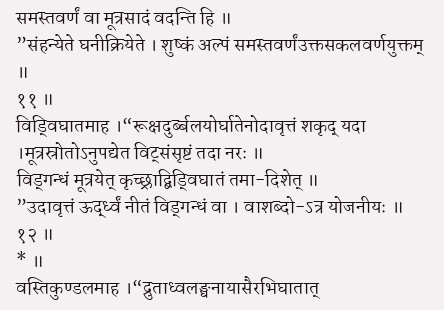समस्तवर्णं वा मूत्रसादं वदन्ति हि ॥
”संहन्येते घनीक्रियेते । शुष्कं अल्पं समस्तवर्णंउक्तसकलवर्णयुक्तम् ॥
११ ॥
विड्विघातमाह ।“रूक्षदुर्ब्बलयोर्घातेनोदावृत्तं शकृद् यदा ।मूत्रस्रोतोऽनुपद्येत विट्संसृष्टं तदा नरः ॥
विड्गन्धं मूत्रयेत् कृच्छ्राद्बिड्विघातं तमा-दिशेत् ॥
”उदावृत्तं ऊर्द्ध्वं नीतं विड्गन्धं वा । वाशब्दो-ऽत्र योजनीयः ॥
१२ ॥
* ॥
वस्तिकुण्डलमाह ।“द्रुताध्वलङ्घनायासैरभिघातात्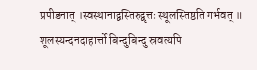प्रपीडनात् ।स्वस्थानाद्वस्तिरुद्वृत्तः स्थूलस्तिष्ठति गर्भवत् ॥
शूलस्यन्दनदाहार्त्तो बिन्दुबिन्दु स्रवत्यपि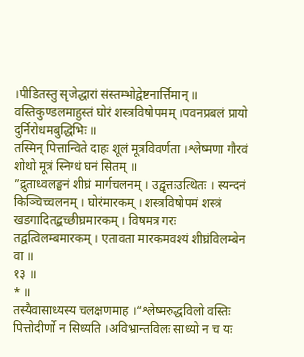।पीडितस्तु सृजेद्धारां संस्तम्भोद्वेष्टनार्त्तिमान् ॥
वस्तिकुण्डलमाहुस्तं घोरं शस्त्रविषोपमम् ।पवनप्रबलं प्रायो दुर्निरोधमबुद्धिभिः ॥
तस्मिन् पित्तान्विते दाहः शूलं मूत्रविवर्णता ।श्लेष्मणा गौरवं शोथो मूत्रं स्निग्धं घनं सितम् ॥
”द्रुताध्वलङ्घनं शीघ्रं मार्गचलनम् । उद्वृत्तःउत्थितः । स्यन्दनं किञ्चिच्चलनम् । घोरंमारकम् । शस्त्रविषोपमं शस्त्रं खडगादितद्बच्छीघ्रमारकम् । विषमत्र गरः तद्वत्विलम्बमारकम् । एतावता मारकमवश्यं शीघ्रंविलम्बेन वा ॥
१३ ॥
* ॥
तस्यैवासाध्यस्य चलक्षणमाह ।“श्लेष्मरुद्धविलो वस्तिः पित्तोदीर्णो न सिध्यति ।अविभ्रान्तविलः साध्यो न च यः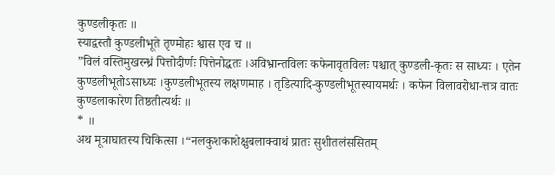कुण्डलीकृतः ॥
स्याद्वस्तौ कुण्डलीभूते तृण्मोहः श्वास एव च ॥
”विलं वस्तिमुखरन्ध्रं पित्तोदीर्णः पित्तेनोद्धतः ।अविभ्रान्तविलः कफेनावृतविलः पश्चात् कुण्डली-कृतः स साध्यः । एतेन कुण्डलीभूतोऽसाध्यः ।कुण्डलीभूतस्य लक्षणमाह । तृडित्यादि-कुण्डलीभूतस्यायमर्थः । कफेन विलावरोधा-त्तत्र वातः कुण्डलाकारेण तिष्ठतीत्यर्थः ॥
* ॥
अथ मूत्राघातस्य चिकित्सा ।“नलकुशकाशेक्षुबलाक्वाथं प्रातः सुशीतलंससितम्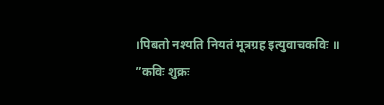।पिबतो नश्यति नियतं मूत्रग्रह इत्युवाचकविः ॥
”कविः शुक्रः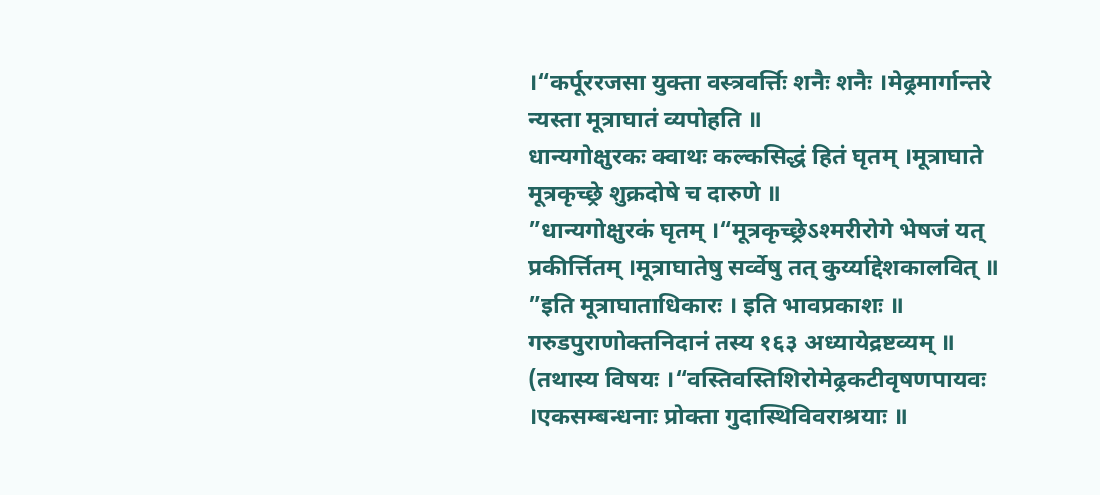।“कर्पूररजसा युक्ता वस्त्रवर्त्तिः शनैः शनैः ।मेढ्रमार्गान्तरे न्यस्ता मूत्राघातं व्यपोहति ॥
धान्यगोक्षुरकः क्वाथः कल्कसिद्धं हितं घृतम् ।मूत्राघाते मूत्रकृच्छ्रे शुक्रदोषे च दारुणे ॥
”धान्यगोक्षुरकं घृतम् ।“मूत्रकृच्छ्रेऽश्मरीरोगे भेषजं यत् प्रकीर्त्तितम् ।मूत्राघातेषु सर्व्वेषु तत् कुर्य्याद्देशकालवित् ॥
”इति मूत्राघाताधिकारः । इति भावप्रकाशः ॥
गरुडपुराणोक्तनिदानं तस्य १६३ अध्यायेद्रष्टव्यम् ॥
(तथास्य विषयः ।“वस्तिवस्तिशिरोमेढ्रकटीवृषणपायवः ।एकसम्बन्धनाः प्रोक्ता गुदास्थिविवराश्रयाः ॥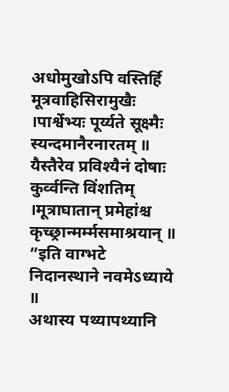अधोमुखोऽपि वस्तिर्हि मूत्रवाहिसिरामुखैः ।पार्श्वेभ्यः पूर्य्यते सूक्ष्मैः स्यन्दमानैरनारतम् ॥
यैस्तैरेव प्रविश्यैनं दोषाः कुर्व्वन्ति विंशतिम् ।मूत्राघातान् प्रमेहांश्च कृच्छ्रान्मर्म्मसमाश्रयान् ॥
”इति वाग्भटे निदानस्थाने नवमेऽध्याये ॥
अथास्य पथ्यापथ्यानि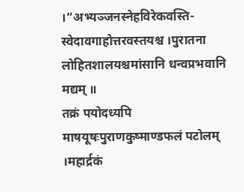।“अभ्यञ्जनस्नेहविरेकवस्ति-स्वेदावगाहोत्तरवस्तयश्च ।पुरातना लोहितशालयश्चमांसानि धन्वप्रभवानि मद्यम् ॥
तक्रं पयोदध्यपि माषयूषःपुराणकुष्माण्डफलं पटोलम् ।महार्द्रकं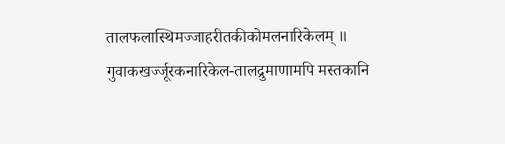तालफलास्थिमज्जाहरीतकीकोमलनारिकेलम् ॥
गुवाकखर्ज्जूरकनारिकेल-तालद्रुमाणामपि मस्तकानि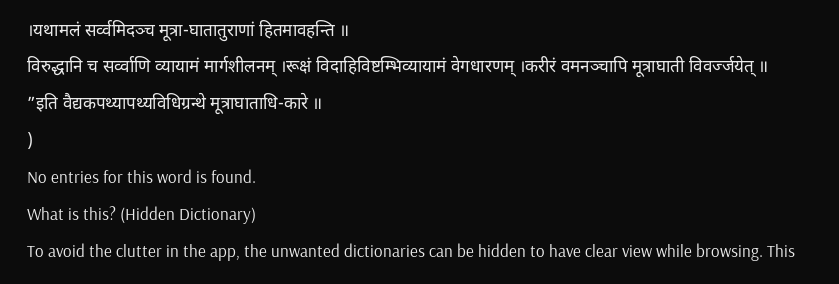।यथामलं सर्व्वमिदञ्च मूत्रा-घातातुराणां हितमावहन्ति ॥
विरुद्धानि च सर्व्वाणि व्यायामं मार्गशीलनम् ।रूक्षं विदाहिविष्टम्भिव्यायामं वेगधारणम् ।करीरं वमनञ्चापि मूत्राघाती विवर्ज्जयेत् ॥
”इति वैद्यकपथ्यापथ्यविधिग्रन्थे मूत्राघाताधि-कारे ॥
)
No entries for this word is found.
What is this? (Hidden Dictionary)
To avoid the clutter in the app, the unwanted dictionaries can be hidden to have clear view while browsing. This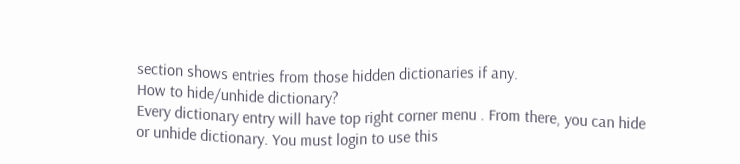section shows entries from those hidden dictionaries if any.
How to hide/unhide dictionary?
Every dictionary entry will have top right corner menu . From there, you can hide or unhide dictionary. You must login to use this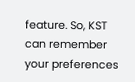feature. So, KST can remember your preferences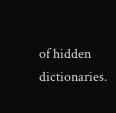of hidden dictionaries.